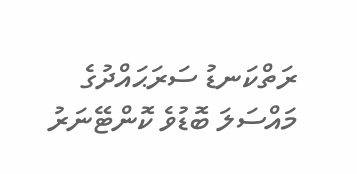ރަތްކަނޑު ސަރަޙައްދުގެ މައްސަލަ ބޮޑުވެ ކޮންޓޭނަރު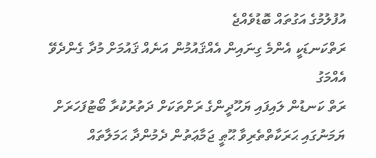އުފުލުމުގެ އަގުތައް ބޮޑުވެއްޖެ
ރަތްކަނޑަކީ އެންމެ ގިނައިން އެއްޤައުމުން އަނެއް ޤައުމަށް މުދާ ގެންދެވޭ އެއްމަގު
ރަތް ކަނޑުން ލައިފައި ޔަހޫދީންގެ ރަށްތަކަށް ދަތުރުކުރާ ބޯޓުފަހަރަށް ޔަމަނުގައި ޙަރަކާތްތެރިވާ ޙޫޠީ ޖަމާޢަތުން ދެމުންދާ ޙަމަލާތައް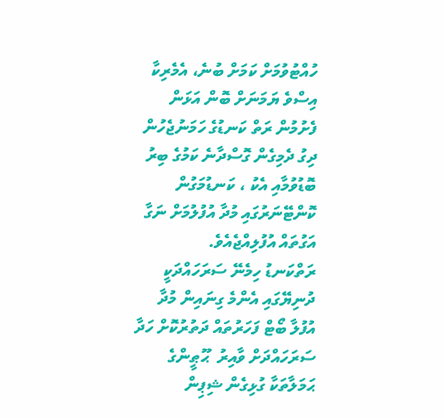ހުއްޓުވުމަށް ކަމަށް ބުނެ، އެމެރިކާ އިސްވެ ޔަމަނަށް ބޮން އަޅަން ފެށުމުން ރަތް ކަނޑުގެ ހަމަނުޖެހުން ދިގު ދެމިގެން ގޮސްދާނެ ކަމުގެ ބިރު ބޮޑުވުމާއި އެކު ، ކަނޑުމަގުން ކޮންޓޭނަރުގައި މުދާ އުފުލުމަށް ނަގާ އަގުތައް އުފުލިއްޖެއެވެ.
ރަތްކަނޑު ހިމެނޭ ސަރަހައްދަކީ ދުނިޔޭގައި އެންމެ ގިނައިން މުދާ އުފުލާ ބޯޓް ފަހަރުތައް ދަތުރުކޮށް ހަދާ ސަރަހައްދަށް ވާއިރު  ޙޫޠީންގެ ޙަމަލާތަކާ ގުޅިގެން ޝިޕިން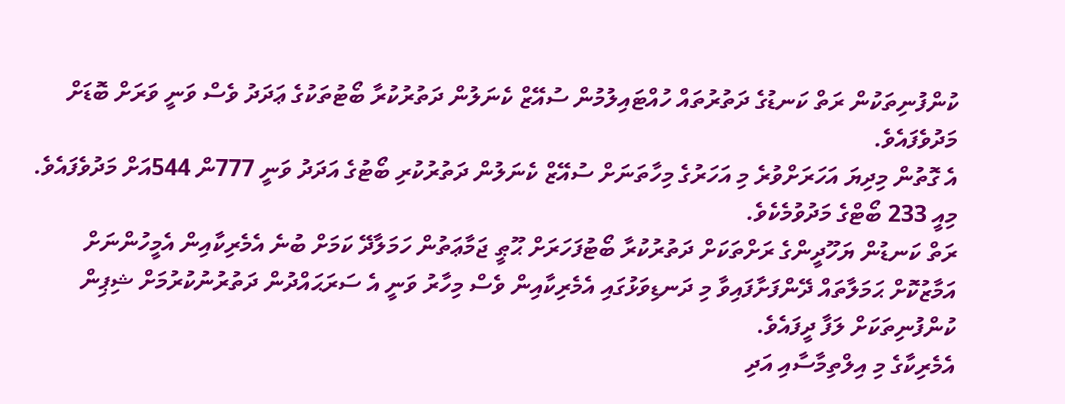ކުންފުނިތަކުން ރަތް ކަނޑުގެ ދަތުރުތައް ހުއްޓައިލުމުން ސުއޭޒް ކެނަލުން ދަތުރުކުރާ ބޯޓުތަކުގެ ޢަދަދު ވެސް ވަނީ ވަރަށް ބޮޑަށް މަދުވެފައެވެ.
އެ ގޮތުން މިދިޔަ އަހަރަށްވުރެ މި އަހަރުގެ މިހާތަނަށް ސުއޭޒް ކެނަލުން ދަތުރުކުރި ބޯޓުގެ އަދަދު ވަނީ 777ން 544އަށް މަދުވެފައެވެ. މިއީ 233 ބޯޓްގެ މަދުވުމެކެވެ.
ރަތް ކަނޑުން ޔަހޫދީންގެ ރަށްތަކަށް ދަތުރުކުރާ ބޯޓުފަހަރަށް ޙޫޠީ ޖަމާޢަތުން ހަމަލާދޭ ކަމަށް ބުނެ އެމެރިކާއިން އެމީހުންނަށް އަމާޒުކޮށް ޙަމަލާތައް ދޭންފަށާފައިވާ މި ދަނޑިވަޅުގައި އެމެރިކާއިން ވެސް މިހާރު ވަނީ އެ ސަރަޙައްދުން ދަތުރުނުކުރުމަށް ޝިޕިން ކުންފުނިތަކަށް ލަފާ ދީފައެވެ.
އެމެރިކާގެ މި އިލްތިމާސާއި އަދި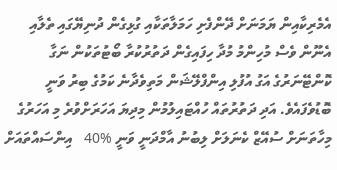އެމެރިކާއިން ޔަމަނަށް ދޭންފެށި ހަމަލާތަކާއި ގުޅިގެން ދުނިޔޭގައި ތެލާއި އެނޫން ވެސް މުހިންމު މުދާ ހިފައިގެން ދަތުރުކުރާ ބޯޓުތަކުން ނަގާ ކޮންޓޭނަރުގެ އަގު އުފުލި އިންފްލޭޝަން މަތިވެދާނެ ކަމުގެ ބިރު ވަނީ ބޮޑުވެފައެވެ. އަދި ދަތުރުތައް ހުއްޓައިލުމުން މިދިޔަ އަހަރަށްވުރެ މި އަހަރުގެ މިހާތަނަށް ސުއޭޒް ކެނަލަށް ލިބުނު އާމްދަނީ ވަނީ %40   އިންސައްތައަށް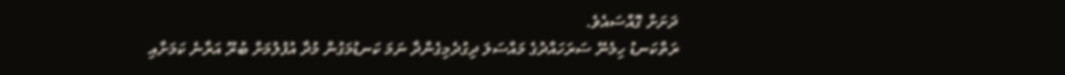ދަށަށް ގޮއްސައެވެ.
ރަތްކަނޑު ހިމެނޭ ސަރަހައްދުގެ މައްސަލަ ދިގުދެމިގެންދާ ނަމަ ކަނޑުމަގުން މުދާ އުފުލުމަށް ބުރޫ އަރާނެ ކަމަށާއި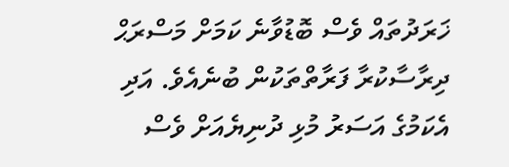ޚަރަދުތައް ވެސް ބޮޑުވާނެ ކަމަށް މަސްރަޙް ދިރާސާކުރާ ފަރާތްތަކުން ބުނެއެވެ. އަދި އެކަމުގެ އަސަރު މުޅި ދުނިޔެއަށް ވެސް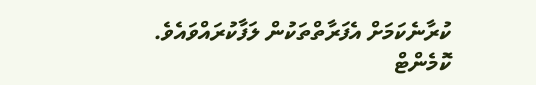ކުރާނެކަމަށް އެފަރާތްތަކުން ލަފާކުރައްވައެވެ.
ކޮމެންޓް